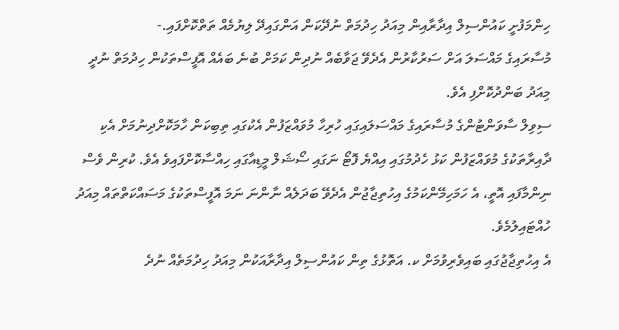ހިންމަފުށީ ކައުންސިލް އިދާރާއިން މިއަދު ހިދުމަތް ނުދޭކަން އަންގައިދޭ ލިޔުމެއް ތަތްކޮށްފައި.-
މުސާރައިގެ މައްސަލަ އަށް ސަރުކާރުން އެދެވޭ ޖަވާބެއް ނުދިން ކަމަށް ބުނެ ބައެއް އޮފީސްތަކުން ހިދުމަތް ނުދީ މިއަދު ބަންދުކޮށްފި އެވެ.
ސިވިލް ސާވަންޓުންގެ މުސާރައިގެ މައްސަލައިގައި ހުރިހާ މުވައްޒަފުން އެކުގައި ތިބިކަން ހާމަކޮށްދިނުމަށް އެކި ދާއިރާތަކުގެ މުވައްޒަފުން ކަޅު ހެދުމުގައި އިއްޔެ ފޮޓޯ ނަގައި ސޯޝަލް މީޑިއާގައި ހިއްސާކޮށްފައިވެ އެވެ. ކުރިން ވެސް ނިންމާފައި އޮތީ، އެ ހަމަހިމޭންކަމުގެ އިހުތިޖާޖުން އެދެވޭ ބަދަލެއް ނާންނަ ނަމަ އޮފީސްތަކުގެ މަސައްކަތްތައް މިއަދު ހުއްޓައިލުމެވެ.
އެ އިހުތިޖާޖުގައި ބައިވެރިވުމަށް ކ. އަތޮޅުގެ ތިން ކައުންސިލް އިދާރާއަކުން މިއަދު ހިދުމަތެއް ނުދެ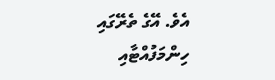އެވެ. އޭގެ ތެރޭގައި ހިންމަފުއްޓާއި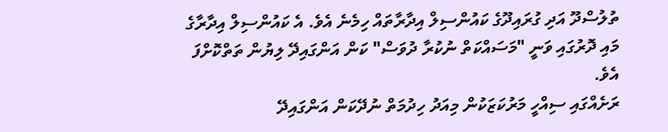ތުލުސްދޫ އަދި ގުރައިދޫގެ ކައުންސިލް އިދާރާތައް ހިމެނެ އެވެ. އެ ކައުންސިލް އިދާރާގެ މައި ދޮރުގައި ވަނީ "މަސައްކަތް ނުކުރާ ދުވަސް" ކަން އަންގައިދޭ ލިޔުން ތަތްކޮށްފަ އެވެ.
ރަށެއްގައި ސިއްހީ މަރުކަޒަކުން މިއަދު ހިދުމަތް ނުދޭކަން އަންގައިދޭ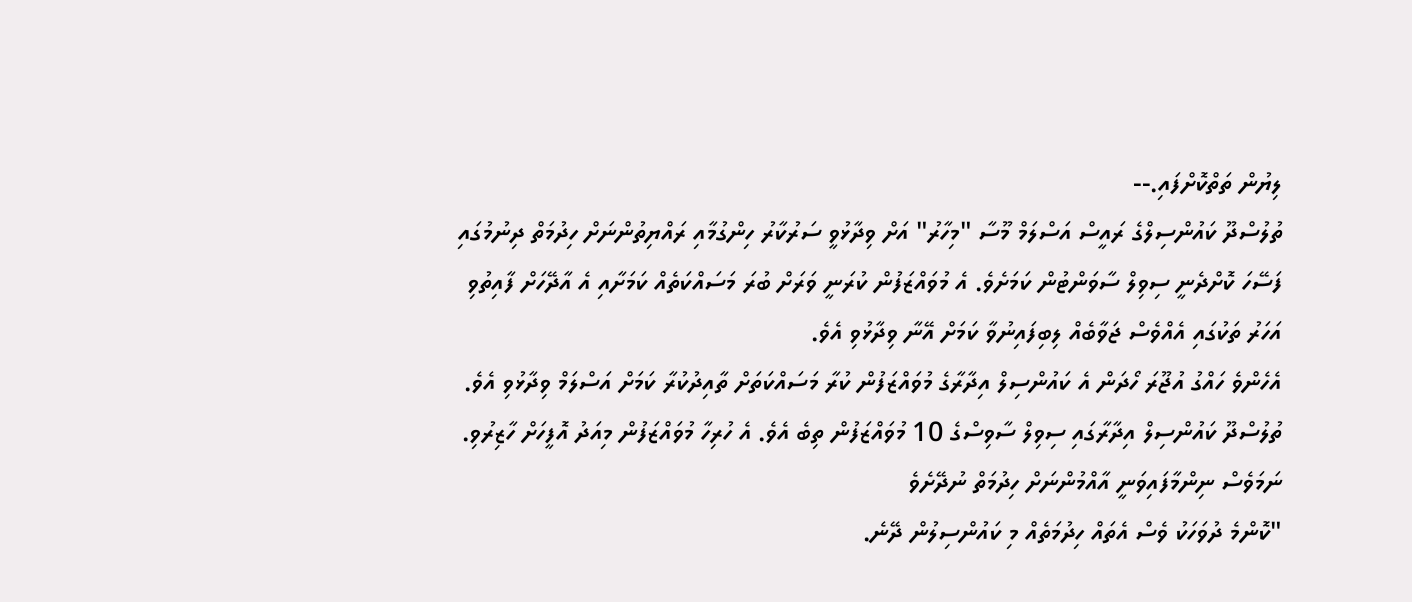ލިޔުން ތަތްކޮށްފައި.--
ތުލުސްދޫ ކައުންސިލްގެ ރައީސް އަސްލަމް މޫސާ "މިހާރު" އަށް ވިދާޅުވީ ސަރުކާރު ހިންގުމާއި ރައްޔިތުންނަށް ހިދުމަތް ދިނުމުގައި ފަސޭހަ ކޮށްދެނީ ސިވިލް ސާވަންޓުން ކަމަށެވެ. އެ މުވައްޒަފުން ކުރަނީ ވަރަށް ބުރަ މަސައްކަތެއް ކަމަށާއި އެ އާދޭހަށް ފާއިތުވި އަހަރު ތަކުގައި އެއްވެސް ޖަވާބެއް ލިބިފައިނުވާ ކަމަށް އޭނާ ވިދާޅުވި އެވެ.
އެހެންވެ ހައްގު އުޖޫރަ ހޯދަން އެ ކައުންސިލް އިދާރާގެ މުވައްޒަފުން ކުރާ މަސައްކަތަށް ތާއިދުކުރާ ކަމަށް އަސްލަމް ވިދާޅުވި އެވެ.
ތުލުސްދޫ ކައުންސިލް އިދާރާގައި ސިވިލް ސާވިސްގެ 10 މުވައްޒަފުން ތިބެ އެވެ. އެ ހުރިހާ މުވައްޒަފުން މިއަދު އޮފީހަށް ހާޒިރުވި. ނަމަވެސް ނިންމާފައިވަނީ އާއްމުންނަށް ހިދުމަތް ނުދޭށެވެ
"ކޮންމެ ދުވަހަކު ވެސް އެތައް ހިދުމަތެއް މި ކައުންސިލުން ދޭނެ.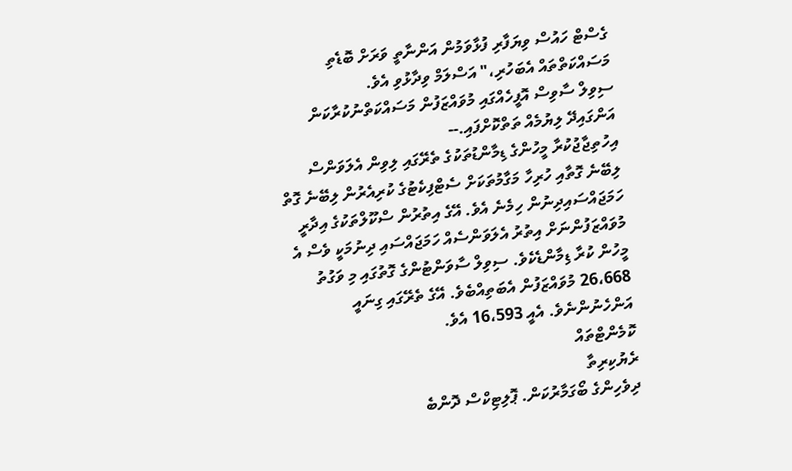ގެސްޓް ހައުސް ވިޔަފާރި ފުޅާވަމުން އަންނާތީ ވަރަށް ބޮޑެތި މަސައްކަތްތައް އެބަހުރި،" އަސްލަމް ވިދާޅުވި އެވެ.
ސިވިލް ސާވިސް އޮފީހެއްގައި މުވައްޒަފުން މަސައްކަތްނުކުރާކަން އަންގައިދޭ ލިޔުމެއް ތަތްކޮށްފައި.--
އިހުތިޖާޖުކުރާ މީހުންގެ ޑިމާންޑުތަކުގެ ތެރޭގައި ލިވިން އެލަވަންސް ލިބޭނެ ގޮތާއި ހުރިހާ މަގާމުތަކަށް ސެޓްފިކެޓުގެ ކުރިއެރުން ލިބޭނެ ގޮތް ހަމަޖައްސައިދިނުން ހިމެނެ އެވެ. އޭގެ އިތުރުން ސްކޫލްތަކުގެ އިދާރީ މުވައްޒަފުންނަށް އިތުރު އެލަވަންސެއް ހަމަޖައްސައި ދިނުމަކީ ވެސް އެ މީހުން ކުރާ ޑިމާންޑެކެވެ. ސިވިލް ސާވަންޓުންގެ ގޮތުގައި މި ވަގުތު 26،668 މުވައްޒަފުން އެބަތިއްބެވެ. އޭގެ ތެރޭގައި ގިނައީ އަންހެނުންނެވެ. އެއީ 16،593 އެވެ.
ކޮމެންޓްތައް
ރެޔުކިރިތާ
ދިވެހިންގެ ބޯގަމާރުކަން. ޕޮލިޓިކްސް ދޮންބެ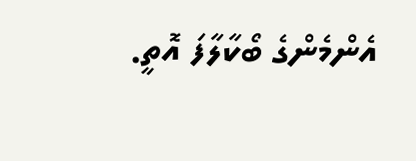އެންމެންގެ ބޯކާލާފަ އޮތީ.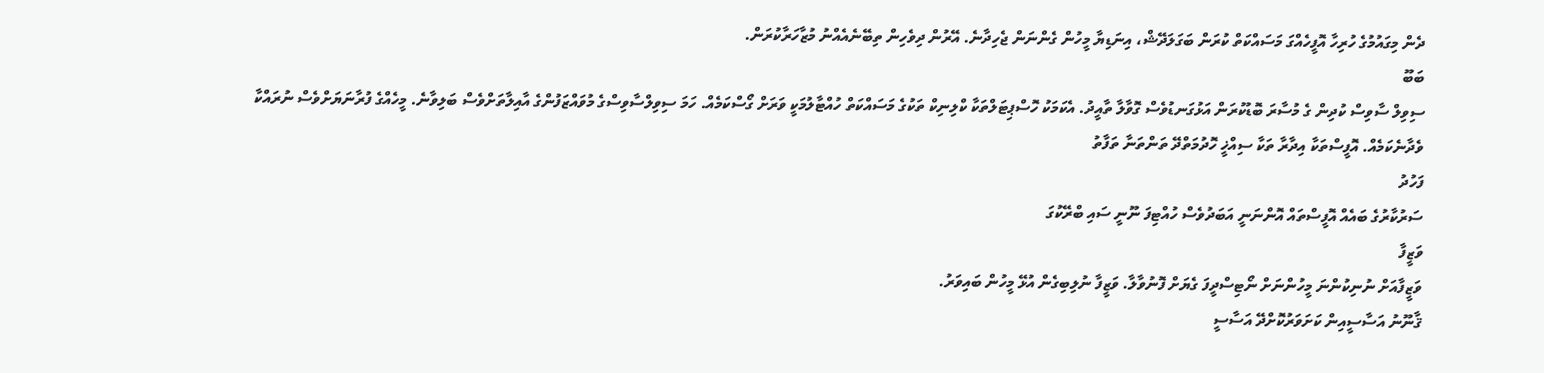ދެން މިގައުމުގެ ހުރިހާ އޮފީހެއްގަ މަސައްކަތް ކުރަން ބަގަލަދޭޝް، އިނަޑިޔާ މީހުން ގެންނަން ޖެހިދާނެ. އޭރުން ދިވެހިން ތިބޭނެއެއްނު މުޒާހަރާކުރަން.
ބަބޫ
ސިވިލް ސާވިސް ކުދިން ގެ މުސާރަ ބޮޑުކުރަން އަޅުގަނޑުވެސް ގޮވާލާ ތާއީދު. އެކަމަކު ހޮސްޕިޓަލްތަކާ ކްލިނިކް ތަކުގެ މަސައްކަތް ހުއްޓާލުމަކީ ވަރަށް ގޯސްކަމެއް. ހަމަ ސިވިލްސާވިސްގެ މުވައްޒަފުންގެ އާއިލާތަށްވެސް ބަލިވާނެ. މީހެއްގެ ފުރާނަޔަށްވެސް ނުރައްކާ ވެދާނެކަމެއް. އޮފީސްތަކާ އިދާރާ ތަކާ ސިއްޚީ ހޮދުމަތްދޭ ތަންތަނާ ތަފާތު
ފަހުދު
ސަރުކާރުގެ ބައެއް އޮފީސްތައް އޮންނަނީ އަބަދުވެސް ހުއްޓިފަ ނޫނީ ސައި ބްރޭކުގަ
ވަޒީފާ
ވަޒީފާއަށް ނުނިކުންނަ މީހުންނަށް ނޯޓިސްދީފަ ގެޔަށް ފޮނުވާލާ. ވަޒީފާ ނުލިބިގެން އުޅޭ މީހުން ބައިވަރު.
ޤާނޫނު އަސާސީއިން ކަށަވަރުކޮށްދޭ އަސާސީ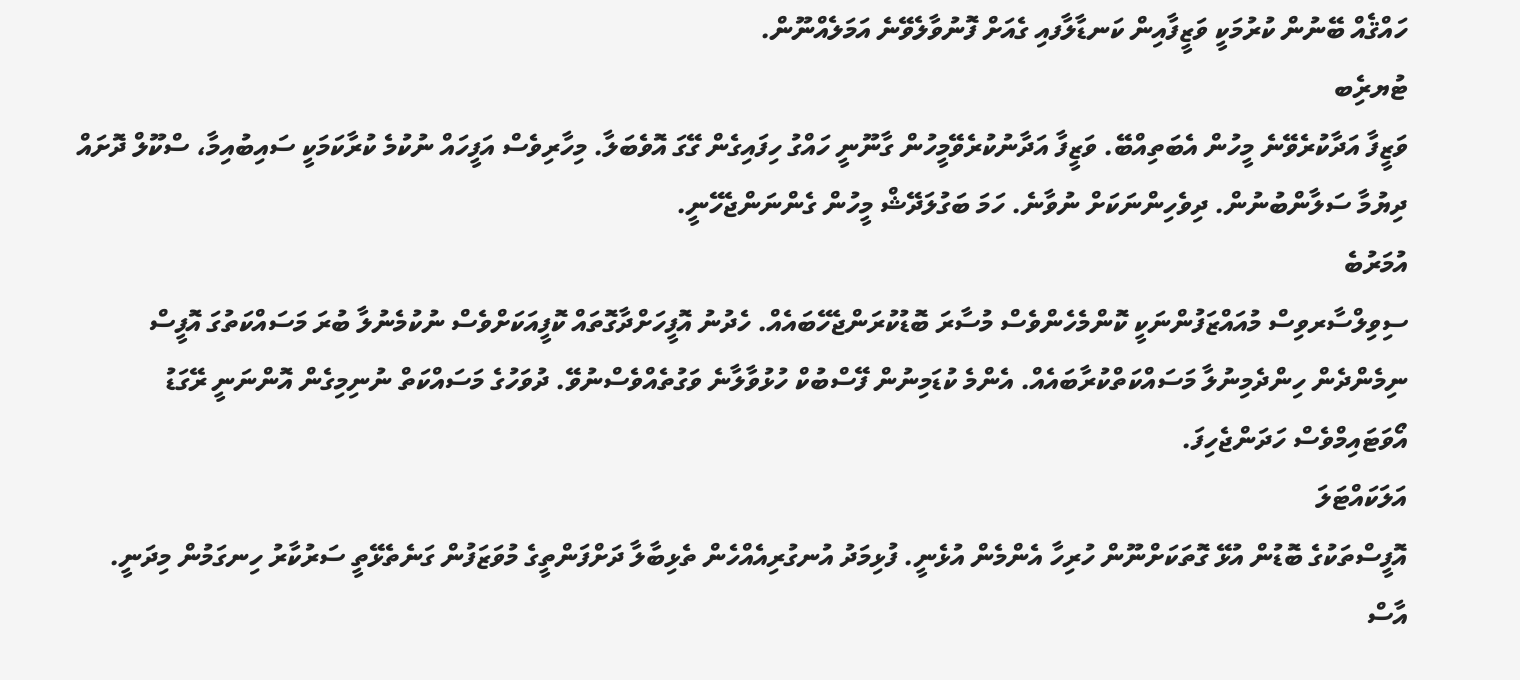ހައްޤެއް ބޭނުން ކުރުމަކީ ވަޒީފާއިން ކަނޑާލާފއި ގެއަށް ފޮނުވާލެވޭނެ އަމަލެއްނޫން.
ޓުޔރެިބ
ވަޒީފާ އަދާކުރެވޭނެ މީހުން އެބަތިއްބޭ. ވަޒީފާ އަދާނުކުރެވޭމީހުން ގާނޫނީ ހައްގު ހިފައިގެން ގޭގަ އޮވެބަލާ. މިހާރިވެސް އަފީހައް ނުކުމެ ކުރާކަމަކީ ސައިބުއިމާ، ސްކޫލް ދޮށައް ދިޔުމާ ސަލާންބުނުން. ދިވެހިންނަކަށް ނުވާނެ. ހަމަ ބަގުލަދޭޝް މީހުން ގެންނަންޖެހޭނީ.
އުމަރުބެ
ސިވިލްސާރވިސް މުއައްޒަފުންނަކީ ކޮންމެހެންވެސް މުސާރަ ބޮޑުކުރަންޖެހޭބައެއް. ހެދުނު އޮފީހަށްދާގޮތައް ކޮފީއަކަށްވެސް ނުކުމެނުލާ ބުރަ މަސައްކަތުގަ އޮފީސް ނިމެންދެން ހިންދެމިނުލާ މަސައްކަތްކުރާބައެއް. އެންމެ ކުޑަމިނުން ފޭސްބުކް ހުޅުވާލާނެ ވަގުތެއްވެސްނުވޭ. ދުވަހުގެ މަސައްކަތް ނުނިމިގެން އޮންނަނީ ރޭގަޑު އޯވަޓައިމްވެސް ހަދަންޖެހިފަ.
އަލަކައްޓަލަ
އޮފީސްތަކުގެ ބޮޑުން އުޅޭ ގޮތަކަށްނޫން ހުރިހާ އެންމެން އުޅެނީ. ފުޅިމަދު އުނގުރިއެއްހެން ތެޅިބާލާ ދަށްފަންތީގެ މުވަޒަފުން ގަނެތެޅޭތީ ސަރުކާރު ހިނގަމުން މިދަނީ.
އާސް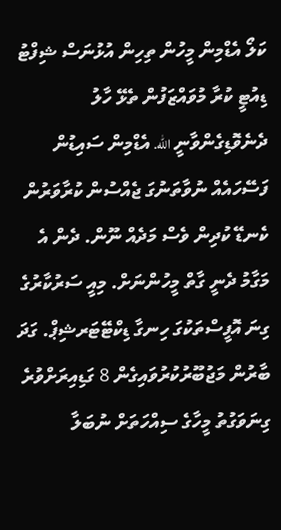ކަލޯ އެޑްމިން މީހުން ތިހިން އުޅުނަސް ޝިފްޓު ޑިއުޓީ ކުރާ މުވައްޒަފުން ތެޅޭ ހާލު ދެނެވޮޑިގެންވާނީ الله. އެޑްމިން ސައިޑުން ފަސޭހައެއް ނުވާތަނުގަ ޖެއްސުން ކުރާވަރުން ކެނޑޭ ކުދިން ވެސް މަދެއް ނޫން. ދެން އެ މަގާމު ދެނީ ގާތް މީހުންނަށް. މިއީ ސަރުކާރުގެ ގިނަ އޮފީސްތަކުގަ ހިނގާ ޑިކްޓޭޓަރޝިޕް. ގަދަ ބާރުން މަޖުބޫރުކުރުވައިގެން 8 ގަޑިއިރަށްވުރެ ގިނަވަގުތު މީހާގެ ސިއްހަތަށް ނުބަލާ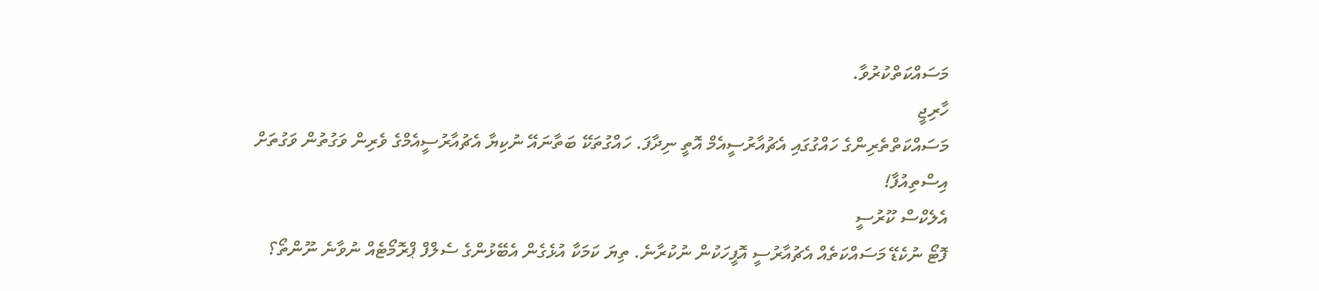މަސައްކަތްކުރުވާ.
ހާރިޖީ
މަސައްކަތްތެރިންގެ ހައްގުގައި އެޗުއާރުސީއެމް އޮތީ ނިދާފަ. ހައްގުތަކޭ ބަތާނައޭ ނުކިޔާ އެޗުއާރުސީއެމްގެ ވެރިން ވަގުތުން ވަގުތަށް އިސްތިއުފާ!
އެލެކްސް ކޫރުސީ
ފޮޓޯ ނުކެޑޭ މަސައްކަތެއް އެޗުއާރުސީ އޮފީހަކުން ނުކުރާނެ. ތިޔަ ކަމަކާ އުޅެގެން އެބޭޅުންގެ ސެލްފް ޕްރޮމޯޓެއް ނުވާނެ ނޫންތޯ؟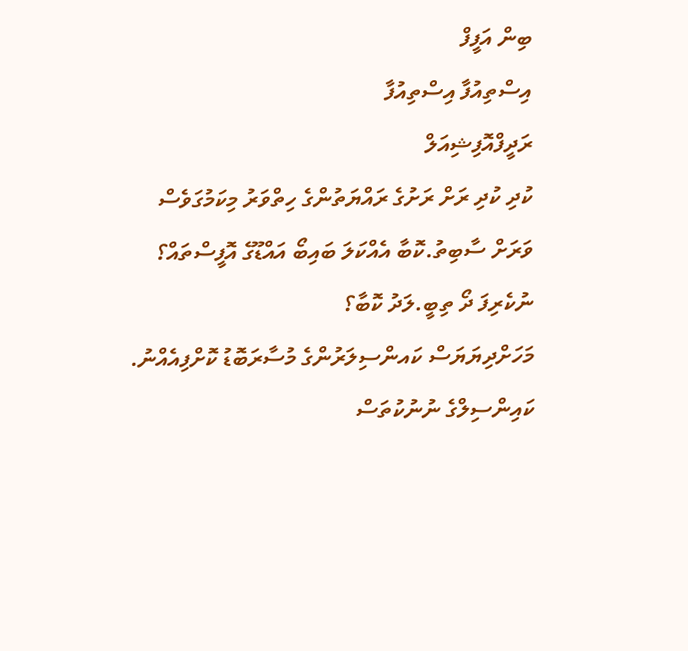ބިން އަފީފް
އިސްތިއުފާ އިސްތިއުފާ
ރަދީފްއޮފިޝިއަލް
ކުދި ކުދި ރަށް ރަށުގެ ރައްޔަތުންގެ ހިތްވަރު މިކަމުގަވެސް ވަރަށް ސާބިތު.ކޮބާ އެއްކަލަ ބައިބޯ އައްޑޫގެ އޮފީސްތައް؟ ނުކެރިފަ ދޯ ތިބީ.ލަދު ކޮބާ؟
މަހަށްދިޔަޔަސް ކައންސިލަރުންގެ މުސާރަބޮޑު ކޮށްފިއެއްނު. ކައިންސިލްގެ ނުނުކުތަސް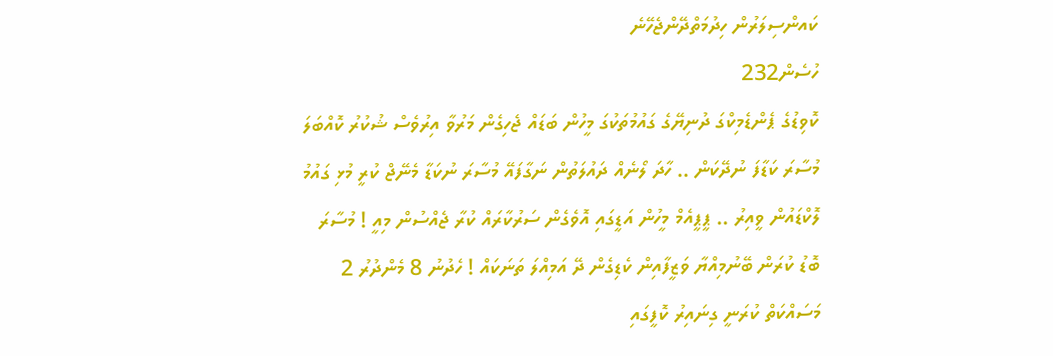ކައންސިލަރުން ހިދުމަތްދޭންޖެހޭނެ
ހުސެން232
ކޮވިޑުގެ ޕެންޑެމިކްގަ ދުނިޔޭގެ ގައުމުތަކުގަ މީހުން ބަޑައް ޖެހިގެން މަރުވާ އިރުވެސް ޝުކުރު ކޮއްބަލަ މުސާރަ ކަޑާފަ ނުދޭކަން .. ހާދަ ލޯނެއް ދައުލަތުން ނަގާފައޭ މުސާރަ ނުކަޑާ މެނޭޖް ކުރީ މުޅި ގައުމު ލޮކްޑައުން ވީއިރު .. ޕީޕީއެމް މީހުން އަޑީގައި އޮވެގެން ސަރުކާރައް ކުރާ ޖެއްސުން މިއީ ! މުސާރަ ބޮޑު ކުރަން ބޭނުމިއްޔާ ވަޒީފާއިން ކެޑިގެން ދޭ އަމިއްލަ ތަނަކައް ! ހެދުނު 8 މެންދުރު 2 މަސައްކަތް ކުރަނީ ގިނައިރު ކޮފީގައި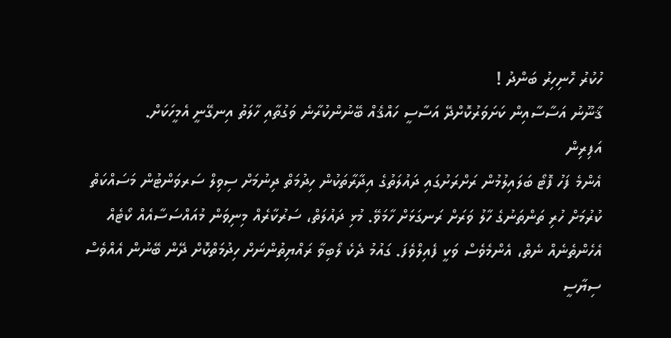ހުކުރު ހޮނިހިރު ބަންދު !
ޤާނޫނު އަސާސާއިން ކަށަވަރުކޮށްދޭ އަސާސީ ހައްޤެއް ބޭނުންކުރާނެ ވަގުތާއި ހާލަތު އިނގޭނީ އެމީހަކަށް.
އަފިރިން
އެންމެ ފަހު ފޮޓޯ ބަލައިލުމުން ރަށްރަށުގައި ދައުލަތުގެ އިދާރާތަކުން ހިދުމަތް ދިނުމަށް ސިވިލް ސަރވަންޓުން މަސައްކަތް ކުރުމަށް ހުރި ތަންތަނުގެ ހާލު ވަރަށް ރަނގަޅަށް ހާމަވޭ. މުޅި ދައުލަތް، ސަރުކާރެއް މިނިވަން މުއައްސަސާއެއް ކޯޓެއް އެހެންތެނެއް ނެތް، އެންމެވެސް ވަކީ ފެއިލްވެފަ. ގައުމު ދެކެ ލޯބިވާ ރައްޔިތުންނަށް ހިދުމަތްކޮށް ދޭން ބޭނުން އެއްވެސް ސިޔާސީ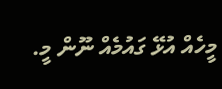މީހެއް އުޅޭ ގައުމެއް ނޫން މީ.